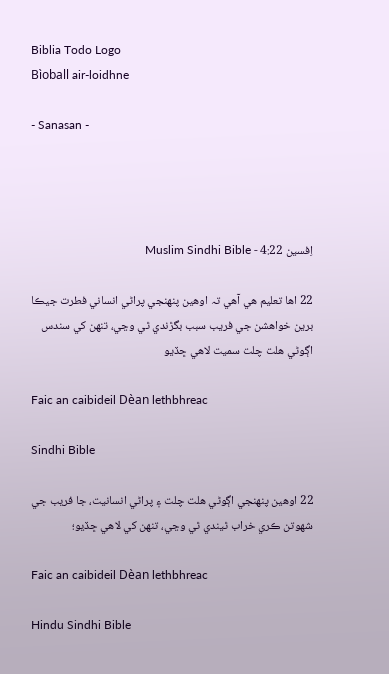Biblia Todo Logo
Bìoball air-loidhne

- Sanasan -




اِفسين 4:22 - Muslim Sindhi Bible

22 اها تعليم هي آهي تہ اوهين پنهنجي پراڻي انساني فطرت جيڪا برين خواهشن جي فريب سبب بگڙندي ٿي وڃي، تنهن کي سندس اڳوڻي هلت چلت سميت لاهي ڇڏيو

Faic an caibideil Dèan lethbhreac

Sindhi Bible

22 اوهين پنهنجي اڳوڻي هلت چلت ۽ پراڻي انسانيت، جا فريب جي شهوتن ڪري خراب ٿيندي ٿي وڃي، تنهن کي لاهي ڇڏيو؛

Faic an caibideil Dèan lethbhreac

Hindu Sindhi Bible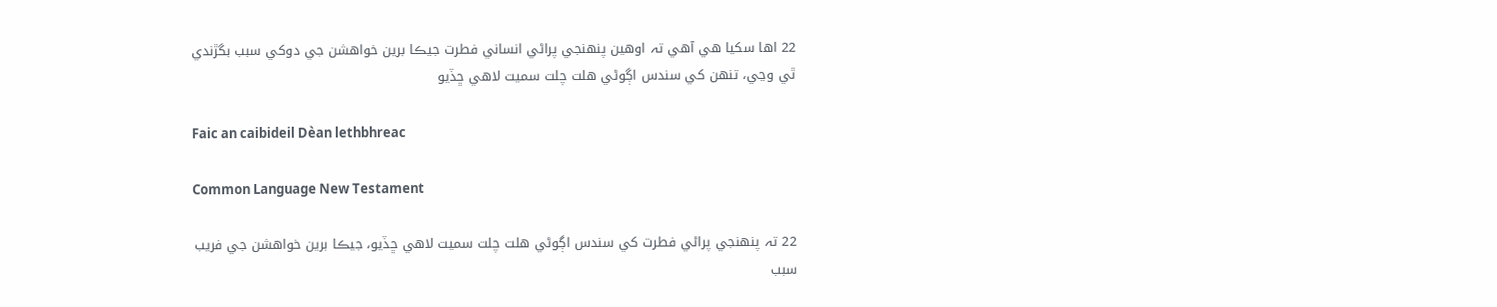22 اها سکيا هي آهي تہ اوهين پنهنجي پراڻي انساني فطرت جيڪا برين خواهشن جي دوکي سبب بگڙندي ٿي وڃي، تنهن کي سندس اڳوڻي هلت چلت سميت لاهي ڇڏيو

Faic an caibideil Dèan lethbhreac

Common Language New Testament

22 تہ پنھنجي پراڻي فطرت کي سندس اڳوڻي ھلت چلت سميت لاھي ڇڏيو، جيڪا برين خواھشن جي فريب سبب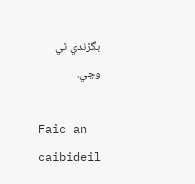بگڙندي ٿي وڃي.

Faic an caibideil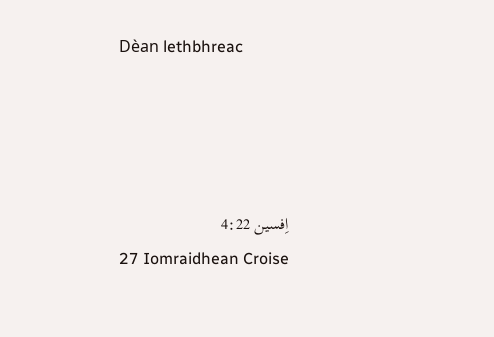Dèan lethbhreac




اِفسين 4:22
27 Iomraidhean Croise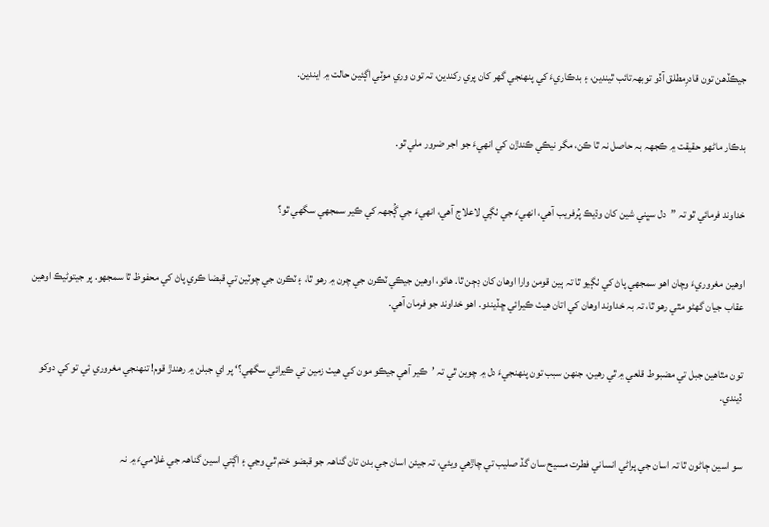جيڪڏهن تون قادرِمطلق آڏو توبهہ‌تائب ٿيندين، ۽ بدڪاريءَ کي پنهنجي گھر کان پري رکندين، تہ تون وري موٽي اڳئين حالت ۾ ايندين.


بدڪار ماڻهو حقيقت ۾ ڪجھہ بہ حاصل نہ ٿا ڪن، مگر نيڪي ڪندڙن کي انهيءَ جو اجر ضرور ملي ٿو.


خداوند فرمائي ٿو تہ ”دل سڀني شين کان وڌيڪ پُرفريب آهي، انهيءَ جي ٺڳي لاعلاج آهي، انهيءَ جي ڳُجھہ کي ڪير سمجھي سگھي ٿو؟


اوهين مغروريءَ وچان اهو سمجھي پاڻ کي ٺڳيو ٿا تہ ٻين قومن وارا اوهان کان ڊڄن ٿا. هائو، اوهين جيڪي ٽڪرن جي چرن ۾ رهو ٿا، ۽ ٽڪرن جي چوٽين تي قبضا ڪري پاڻ کي محفوظ ٿا سمجھو. پر جيتوڻيڪ اوهين عقاب جيان گھڻو مٿي رهو ٿا، تہ بہ خداوند اوهان کي اتان هيٺ ڪيرائي ڇڏيندو. اهو خداوند جو فرمان آهي.


تون مٿاهين جبل تي مضبوط قلعي ۾ ٿي رهين، جنهن سبب تون پنهنجيءَ دل ۾ چوين ٿي تہ ’ڪير آهي جيڪو مون کي هيٺ زمين تي ڪيرائي سگھي؟‘ پر اي جبلن ۾ رهندڙ قوم! تنهنجي مغروري ئي تو کي دوکو ڏيندي.


سو اسين ڄاڻون ٿا تہ اسان جي پراڻي انساني فطرت مسيح سان گڏ صليب تي چاڙهي ويئي، تہ جيئن اسان جي بدن تان گناهہ جو قبضو ختم ٿي وڃي ۽ اڳتي اسين گناهہ جي غلاميءَ ۾ نہ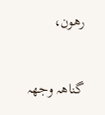رهون،


گناهہ وجھہ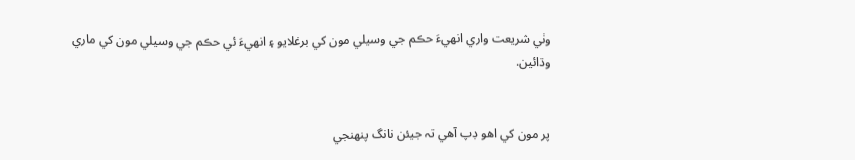وٺي شريعت واري انهيءَ حڪم جي وسيلي مون کي برغلايو ۽ انهيءَ ئي حڪم جي وسيلي مون کي ماري وڌائين.


پر مون کي اهو ڊپ آهي تہ جيئن نانگ پنهنجي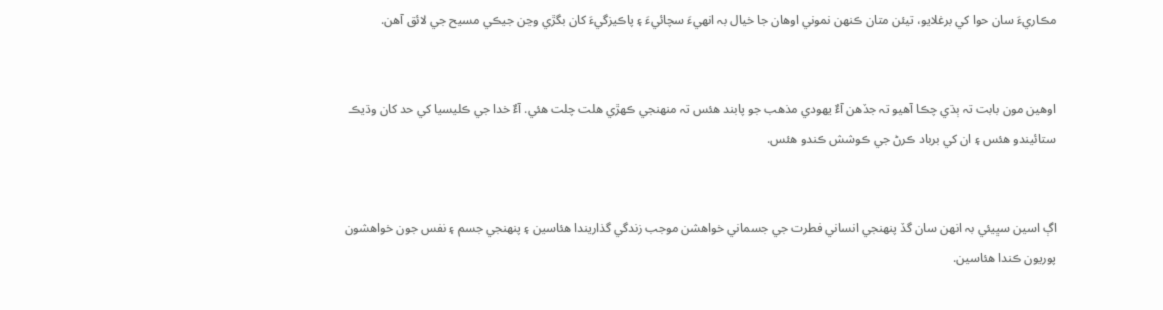مڪاريءَ سان حوا کي برغلايو، تيئن متان ڪنهن نموني اوهان جا خيال بہ انهيءَ سچائيءَ ۽ پاڪيزگيءَ کان بگڙي وڃن جيڪي مسيح جي لائق آهن.


اوهين مون بابت تہ ٻڌي چڪا آهيو تہ جڏهن آءٌ يهودي مذهب جو پابند هئس تہ منهنجي ڪهڙي هلت چلت هئي. آءٌ خدا جي ڪليسيا کي حد کان وڌيڪ ستائيندو هئس ۽ ان کي برباد ڪرڻ جي ڪوشش ڪندو هئس.


اڳ اسين سڀيئي بہ انهن سان گڏ پنهنجي انساني فطرت جي جسماني خواهشن موجب زندگي گذاريندا هئاسين ۽ پنهنجي جسم ۽ نفس جون خواهشون پوريون ڪندا هئاسين.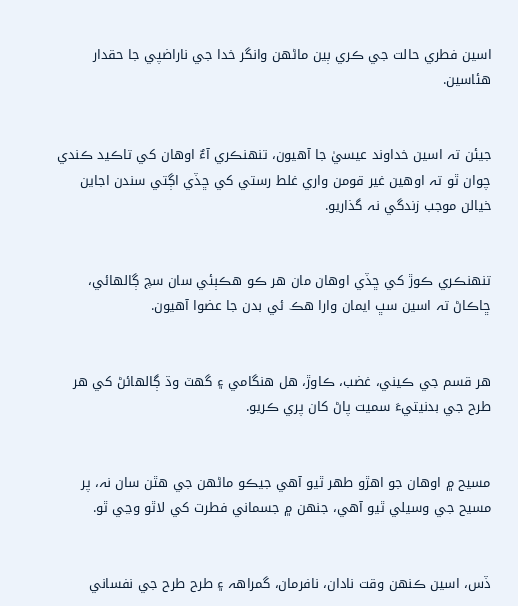اسين فطري حالت جي ڪري ٻين ماڻهن وانگر خدا جي ناراضپي جا حقدار هئاسين.


جيئن تہ اسين خداوند عيسيٰ جا آهيون، تنهنڪري آءٌ اوهان کي تاڪيد ڪندي چوان ٿو تہ اوهين غير قومن واري غلط رستي کي ڇڏي اڳتي سندن اجاين خيالن موجب زندگي نہ گذاريو.


تنهنڪري ڪوڙ کي ڇڏي اوهان مان هر ڪو هڪٻئي سان سچ ڳالهائي، ڇاڪاڻ تہ اسين سڀ ايمان وارا هڪ ئي بدن جا عضوا آهيون.


هر قسم جي ڪيني، غضب، ڪاوڙ، هل هنگامي ۽ گھٽ وڌ ڳالهائڻ کي هر طرح جي بدنيتيءَ سميت پاڻ کان پري ڪريو.


مسيح ۾ اوهان جو اهڙو طهر ٿيو آهي جيڪو ماڻهن جي هٿن سان نہ، پر مسيح جي وسيلي ٿيو آهي، جنهن ۾ جسماني فطرت کي لاٿو وڃي ٿو.


ڏس، اسين ڪنهن وقت نادان، نافرمان، گمراهہ ۽ طرح طرح جي نفساني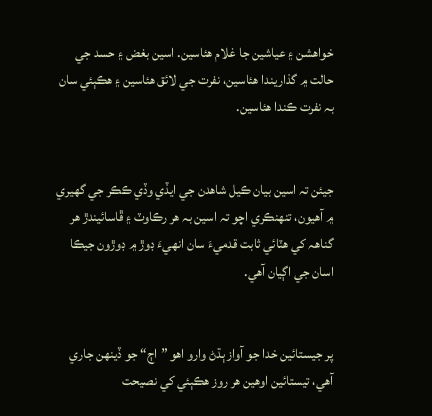خواهشن ۽ عياشين جا غلام هئاسين. اسين بغض ۽ حسد جي حالت ۾ گذاريندا هئاسين، نفرت جي لائق هئاسين ۽ هڪٻئي سان بہ نفرت ڪندا هئاسين.


جيئن تہ اسين بيان ڪيل شاهدن جي ايڏي وڏي ڪڪر جي گھيري ۾ آهيون، تنهنڪري اچو تہ اسين بہ هر رڪاوٽ ۽ ڦاسائيندڙ هر گناهہ کي هٽائي ثابت قدميءَ سان انهيءَ ڊوڙ ۾ ڊوڙون جيڪا اسان جي اڳيان آهي.


پر جيستائين خدا جو آواز ٻڌڻ وارو اهو ”اڄ“ جو ڏينهن جاري آهي، تيستائين اوهين هر روز هڪٻئي کي نصيحت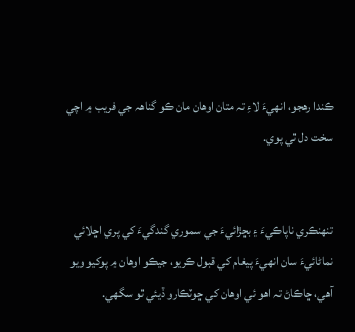ڪندا رهجو، انهيءَ لاءِ تہ متان اوهان مان ڪو گناهہ جي فريب ۾ اچي سخت دل ٿي پوي.


تنهنڪري ناپاڪيءَ ۽ بڇڙائيءَ جي سموري گندگيءَ کي پري اڇلائي نماڻائيءَ سان انهيءَ پيغام کي قبول ڪريو، جيڪو اوهان ۾ پوکيو ويو آهي، ڇاڪاڻ تہ اهو ئي اوهان کي ڇوٽڪارو ڏيئي ٿو سگھي.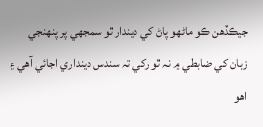جيڪڏهن ڪو ماڻهو پاڻ کي ديندار ٿو سمجھي پر پنهنجي زبان کي ضابطي ۾ نہ ٿو رکي تہ سندس دينداري اجائي آهي ۽ اهو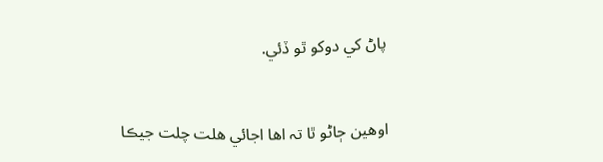پاڻ کي دوکو ٿو ڏئي.


اوهين ڄاڻو ٿا تہ اها اجائي هلت چلت جيڪا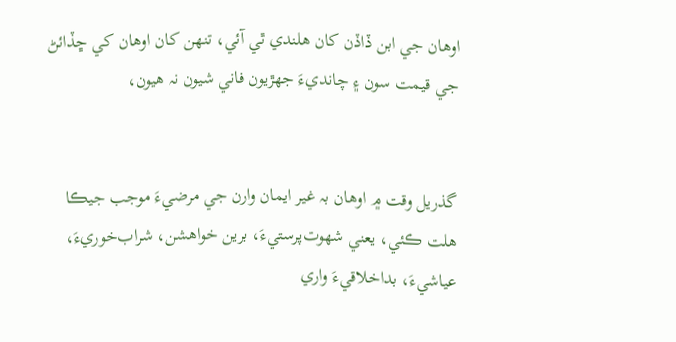اوهان جي ابن ڏاڏن کان هلندي ٿي آئي، تنهن کان اوهان کي ڇڏائڻ جي قيمت سون ۽ چانديءَ جهڙيون فاني شيون نہ هيون،


گذريل وقت ۾ اوهان بہ غير ايمان وارن جي مرضيءَ موجب جيڪا هلت ڪئي، يعني شهوت‌پرستيءَ، برين خواهشن، شراب‌خوريءَ، عياشيءَ، بداخلاقيءَ واري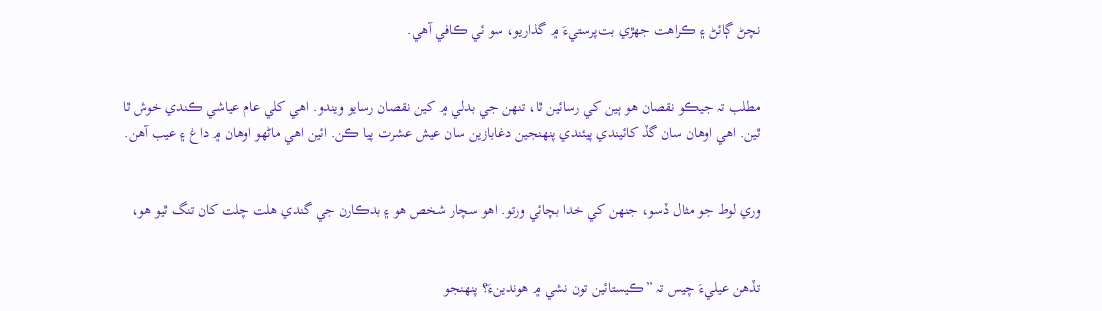نچڻ ڳائڻ ۽ ڪراهت جهڙي بت‌پرستيءَ ۾ گذاريو، سو ئي ڪافي آهي.


مطلب تہ جيڪو نقصان هو ٻين کي رسائين ٿا، تنهن جي بدلي ۾ کين نقصان رسايو ويندو. اهي کلي عام عياشي ڪندي خوش ٿا ٿين. اهي اوهان سان گڏ کائيندي پيئندي پنهنجين دغابازين سان عيش عشرت پيا ڪن. ائين اهي ماڻهو اوهان ۾ داغ ۽ عيب آهن.


وري لوط جو مثال ڏسو، جنهن کي خدا بچائي ورتو. اهو سچار شخص هو ۽ بدڪارن جي گندي هلت چلت کان تنگ ٿيو هو،


تڏهن عيليءَ چيس تہ ”ڪيستائين تون نشي ۾ هوندينءَ؟ پنهنجو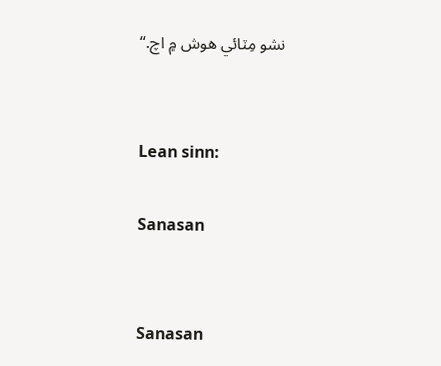نشو مِٽائي هوش ۾ اچ.“


Lean sinn:

Sanasan


Sanasan